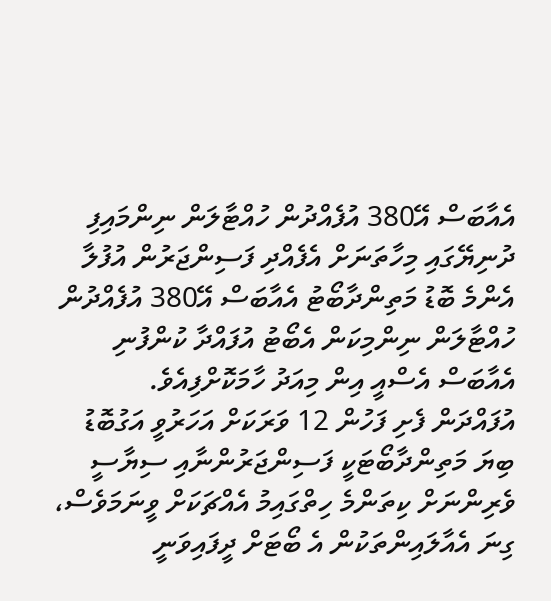އެއާބަސް އޭ380 އުފެއްދުން ހުއްޓާލަން ނިންމައިފި
ދުނިޔޭގައި މިހާތަނަށް އެފެއްދި ފަސިންޖަރުން އުފުލާ އެންމެ ބޮޑު މަތިންދާބޯޓު އެއާބަސް އޭ380 އުފެއްދުން ހުއްޓާލަން ނިންމިކަން އެބޯޓު އުފައްދާ ކުންފުނި އެއާބަސް އެސްއީ އިން މިއަދު ހާމަކޮށްފިއެވެ.
އުފައްދަން ފެށި ފަހުން 12 ވަރަކަށް އަހަރުވީ އަގުބޮޑު ބިޔަ މަތިންދާބޯޓަކީ ފަސިންޖަރުންނާއި ސިޔާސީ ވެރިންނަށް ކިތަންމެ ހިތްގައިމު އެއްޗަކަށް ވީނަމަވެސް، ގިނަ އެއާލައިންތަކުން އެ ބޯޓަށް ދީފައިވަނީ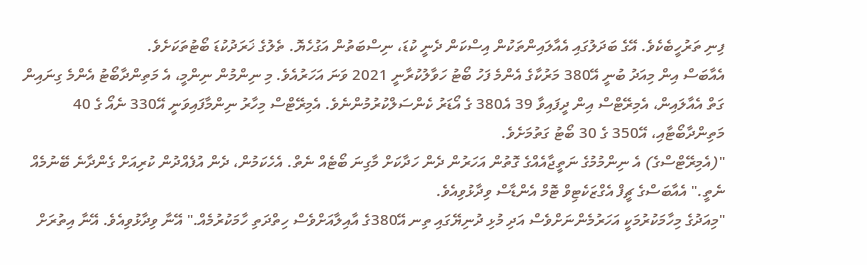ފިނި ތަރުހީބެކެވެ. އޭގެ ބަދަލުގައި އެއާލައިންތަކުން އިސްކަން ދެނީ ކުޑަ، ނިސްބަތުން އަގުހެޔޮ. ތެލުގެ ޚަރަދުކުޑަ ބޯޓުތަކަށެވެ.
އެއާބަސް އިން މިއަދު ބުނީ އޭ380 މަރުކާގެ އެންމެ ފަހު ބޯޓު ހަވާލުކުރާނީ 2021 ވަނަ އަހަރުއެވެ. މި ނިންމުން ނިންމީ، އެ މަތިންދާބޯޓު އެންމެ ގިނައިން ގަތް އެއާލައިން، އެމިރޭޓްސް އިން ދީފައިވާ 39 އެ380 ގެ އޯޑަރު ކެންސަލްކުރުމުންނެވެ. އެމިރޭޓްސް މިހާރު ނިންމާފައިވަނީ އޭ330 ނެއޯ ގެ 40 މަތިންދާބޯޓާއި، އޭ350 ގެ 30 ބޯޓު ގަތުމަށެވެ.
"(އެމިރޭޓްސްގެ) އެ ނިންމުމުގެ ނަތީޖާއެއްގެ ގޮތުން އަހަރުން ދެން ހަދާކަށް މާގިނަ ބޯޓެއް ނެތް. އެހެކަމުން، ދެން އުފެއްދުން ކުރިއަށް ގެންދާނެ ބޭނުމެއް ނެތީ." އެއާބަސްގެ ޗީފް އެގްޒަކެޓިވް ޓޮމް އެންޑާސް ވިދާޅުވިއެވެ.
"މިއަދުގެ މިހާމަކުރުމަކީ އަހަރުމެންނަށްވެސް އަދި މުޅި ދުނިޔޭގައި ތިނ އޭ380ގެ އާއިލާއަށްވެސް ހިތްދަތި ހާމަކުރުމެއް." އޭނާ ވިދާޅުވިއެވެ. އޭނާ އިތުރަށް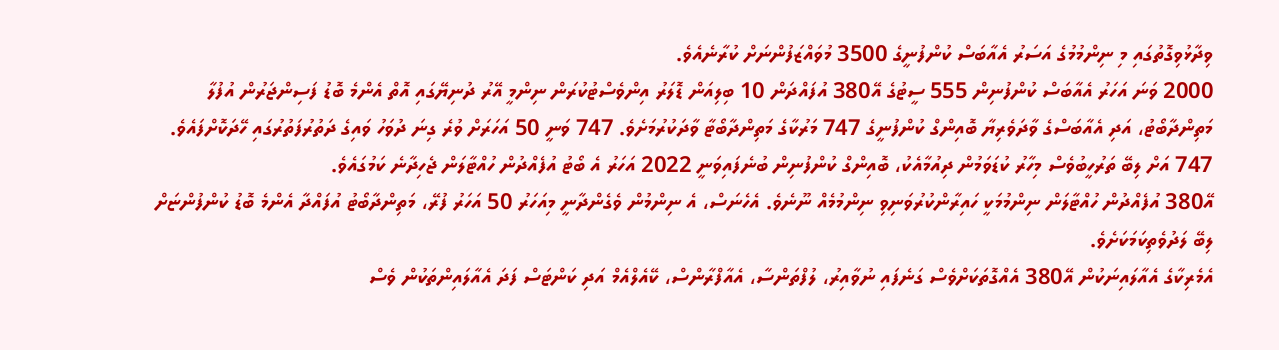ވިދާޅުވިގޮތުގައި މި ނިންމުމުގެ އަސަރު އެއާބަސް ކުންފުނީގެ 3500 މުވައްޒަފުންނަށް ކުރާނެއެވެ.
2000 ވަނަ އަހަރު އެއާބަސް ކުންފުނިން 555 ސީޓުގެ އޭ380 އުފައްދަން 10 ބިލިއަން ޑޮލަރު އިންވެސްޓުކުރަން ނިންމީ އޭރު ދުނިޔޭގައި އޮތް އެންމެ ބޮޑު ފަސިންޖަރުން އުފުލާ މަތިންދާބޯޓު، އަދި އެއާބަސްގެ ވާދަވެރިޔާ ބޮއިންގް ކުންފުނީގެ 747 މަރުކާގެ މަތިންދާބޯޓާ ވާދަކުރުމަށެވެ. 747 ވަނީ 50 އަހަރަށް ވުރެ ގިނަ ދުވަހު ވައިގެ ދަތުރުފަތުރުގައި ހޭދަކޮށްފައެވެ. 747 އަށް ލިބޭ ތަރުހީބުވެސް މިހާރު ކުޑަވަމުން ދިއުމާއެކު، ބޮއިންގް ކުންފުނިން ބުނެފައިވަނީ 2022 އަހަރު އެ ބޯޓު އުފެއްދުން ހުއްޓާލަން ޖެހިދާނެ ކަމުގައެވެ.
އޭ380 އުފެއްދުން ހުއްޓާލަން ނިންމުމަކީ ހައިރާންކުރުވަނިވި ނިންމުމެއް ނޫނެވެ. އެހެނަސް، އެ ނިންމުން ވެގެންދާނީ މިއަހަރު 50 އަހަރު ފުރޭ، މަތިންދާބޯޓު އުފައްދާ އެންމެ ބޮޑު ކުންފުންޏަށް ލިބޭ ލަދުވެތިކަމަކަށެވެ.
އެމެރިކާގެ އެއާލައިނަކުން އޭ380 އެއްގޮތަކަށްވެސް ގަނެފައި ނުވާއިރު، ލުފްތަންސާ، އެއާފްރާންސް، ކޭއެލްއެމް އަދި ކަންޓަސް ފަދަ އެއާލައިންތަކުން ވެސް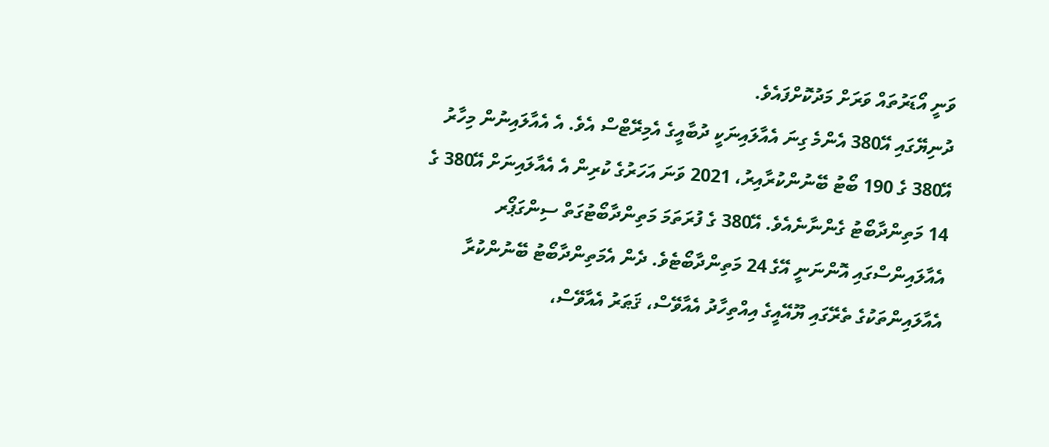ވަނީ އޯޑަރުތައް ވަރަށް މަދުކޮށްފައެވެ.
ދުނިޔޭގައި އޭ380 އެންމެ ގިނަ އެއާލައިނަކީ ދުބާއީގެ އެމިރޭޓްސް އެވެ. އެ އެއާލައިނުން މިހާރު އޭ380 ގެ 190 ބޯޓު ބޭނުންކުރާއިރު، 2021 ވަނަ އަހަރުގެ ކުރިން އެ އެއާލައިނަށް އޭ380 ގެ 14 މަތިންދާބޯޓު ގެންނާނެއެވެ. އޭ380 ގެ ފުރަތަމަ މަތިންދާބޯޓުގަތް ސިންގަޕޯރ އެއާލައިންސްގައި އޮންނަނީ އޭގެ 24 މަތިންދާބޯޓެވެ. ދެން އެމަތިންދާބޯޓު ބޭނުންކުރާ އެއާލައިންތަކުގެ ތެރޭގައި ޔޫއޭއީގެ އިއްތިހާދު އެއާވޭސް، ޤަޠަރު އެއާވޭސް،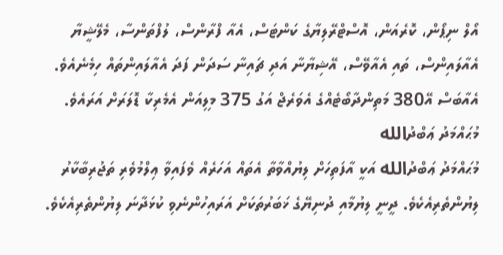އޯލް ނިޕޯން، ކޮރެއަން، އޮސްޓްރޭލިޔާގެ ކަންޓަސް، އެއާ ފްރާންސް، ލުފްތަންސާ، މެލޭޝީޔާ އެއާލައިންސް، ތައި އެއާވޭސް، އޭޝިޔާނާ އަދި ޗައިނާ ސަދަން ފަދަ އެއާލައިންތައް ހިމެނެއެވެ.
އެއާބަސް އޭ380 މަތިންދާބޯޓެއްގެ އެވަރެޖް އަގު 375 މިލިއަން އެމެރިކާ ޑޮލަރަށް އަރައެވެ.
މުޙައްމަދު ޢަބްދުالله
މުޙައްމަދު ޢަބްދުالله އަކީ އާފަތިހަށް ލިޔުއްވާތާ އެތައް އަހަރެއް ވެފައިވާ ޢިލްމުވެރި ތަޖުރިބާކާރު ލިޔުންތެރިއެކެވެ. ދީނީ ލިޔުމާއި ދުނިޔޭގެ ޚަބަރުތަކަށް އަރައިހުންނެވި ކުޅަދާނަ ލިޔުންތެރިއެކެވެ.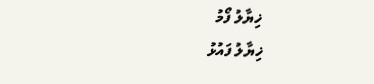ޚިޔާލު ފޯމު
ޚިޔާލު ފައުޅު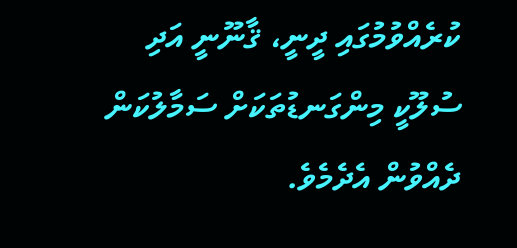ކުރެއްވުމުގައި ދީނީ، ޤާނޫނީ އަދި ސުލޫކީ މިންގަނޑުތަކަށް ސަމާލުކަން ދެއްވުން އެދެމެވެ.